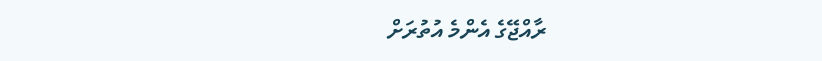ރާއްޖޭގެ އެންމެ އުތުރަށް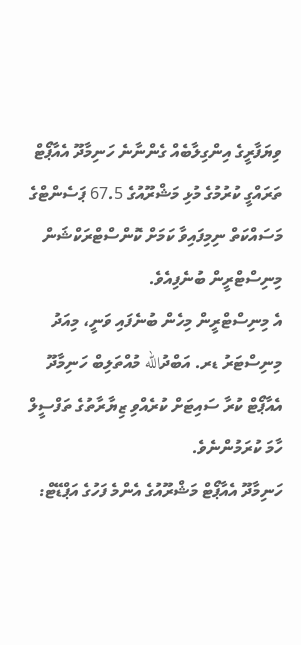ވިޔަފާރީގެ އިންގިލާބެއް ގެންނާނެ ހަނިމާދޫ އެއާޕޯޓް ތަރައްގީ ކުރުމުގެ މުޅި މަޝްރޫއުގެ 67.5 ޕަސެންޓްގެ މަސައްކަތް ނިމިފައިވާ ކަމަށް ކޮންސްޓްރަކްޝަން މިނިސްޓްރީން ބުނެފިއެވެ.
އެ މިނިސްޓްރީން މިހެން ބުނެފައި ވަނީ، މިއަދު މިނިސްޓަރު ޑރ. އަބްދުالله މުއްތަލިބް ހަނިމާދޫ އެއާޕޯޓް ކުރާ ސައިޓަށް ކުރެއްވި ޒިޔާރާތުގެ ތަފްސީލް ހާމަ ކުރަމުންނެވެ.
ހަނިމާދޫ އެއާޕޯޓް މަޝްރޫއުގެ އެންމެ ފަހުގެ އަޕްޑޭޓް: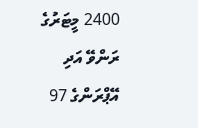2400 މީޓަރުގެ ރަންވޭ އަދި އޭޕްރަންގެ 97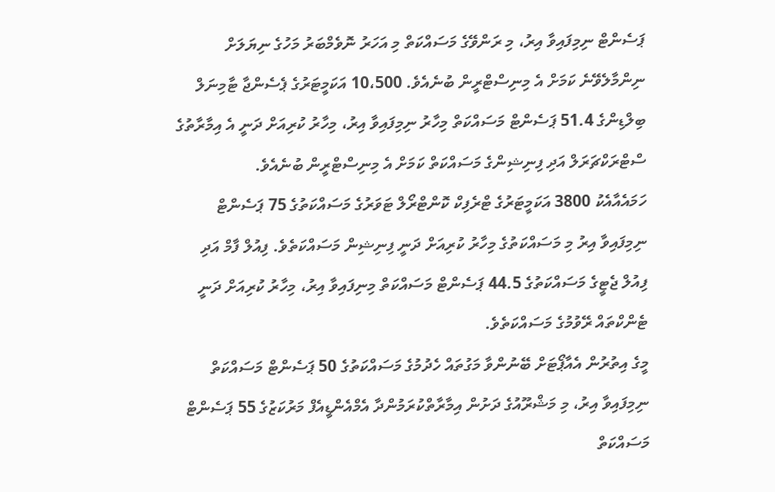ޕަސެންޓް ނިމިފައިވާ އިރު، މި ރަންވޭގެ މަސައްކަތް މި އަހަރު ނޮވެމްބަރު މަހުގެ ނިޔަލަށް ނިންމާލެވޭނެ ކަމަށް އެ މިނިސްޓްރީން ބުނެއެވެ. 10،500 އަކަމީޓަރުގެ ޕެސެންޖާ ޓާމިނަލް ބިލްޑިންގެ 51.4 ޕަސެންޓް މަސައްކަތް މިހާރު ނިމިފައިވާ އިރު، މިހާރު ކުރިއަށް ދަނީ އެ އިމާރާތުގެ ސްޓްރަކްޗަރަލް އަދި ފިނިޝިންގެ މަސައްކަތް ކަމަށް އެ މިނިސްޓްރީން ބުނެއެވެ.
ހަމައެއާއެކު 3800 އަކަމީޓަރުގެ ޓްރެފިކް ކޮންޓްރޯލް ޓަވަރުގެ މަސައްކަތުގެ 75 ޕަސެންޓް ނިމިފައިވާ އިރު މި މަސައްކަތުގެ މިހާރު ކުރިއަށް ދަނީ ފިނިޝިން މަސައްކަތެވެ. ފިއުލް ފާމް އަދި ފިއުލް ޖެޓީގެ މަސައްކަތުގެ 44.5 ޕަސެންޓް މަސައްކަތް މިނިފައިވާ އިރު، މިހާރު ކުރިއަށް ދަނީ ޓެންކްތައް ރޭވުމުގެ މަސައްކަތެވެ.
މީގެ އިތުރުން އެއާޕޯޓަށް ބޭނުންވާ މަގުތައް ހެދުމުގެ މަސައްކަތުގެ 50 ޕަސެންޓް މަސައްކަތް ނިމިފައިވާ އިރު، މި މަޝްރޫއުގެ ދަށުން އިމާރާތްކުރަމުންދާ އެމްއެންޑީއެފް މަރުކަޒުގެ 55 ޕަސެންޓް މަސައްކަތް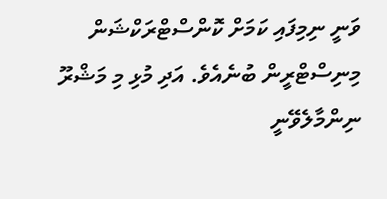ވަނީ ނިމިފައި ކަމަށް ކޮންސްޓްރަކްޝަން މިނިސްޓްރީން ބުނެއެވެ. އަދި މުޅި މި މަޝްރޫ ނިންމާލެވޭނީ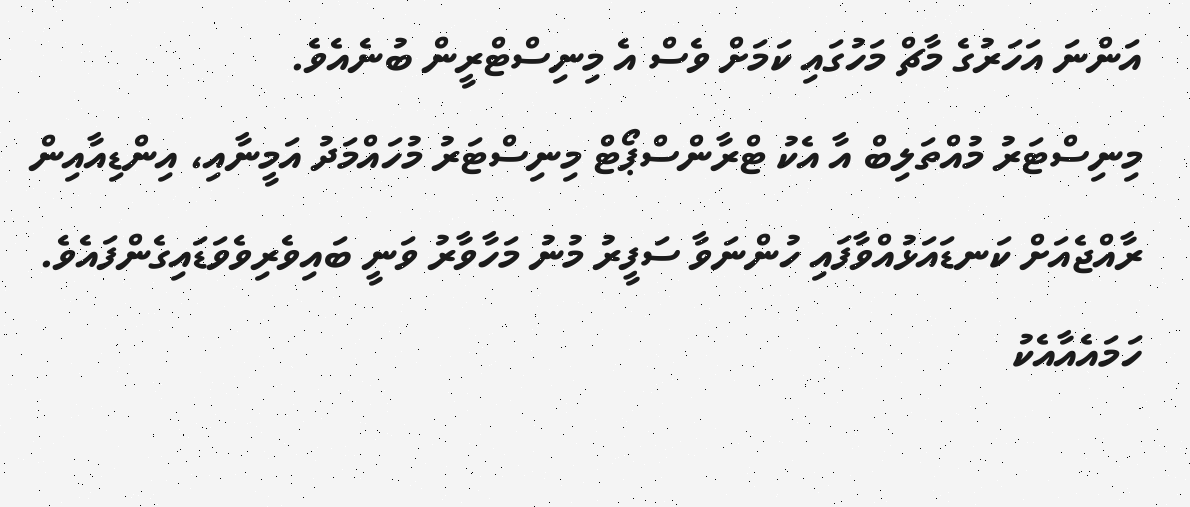އަންނަ އަހަރުގެ މާޗް މަހުގައި ކަމަށް ވެސް އެ މިނިސްޓްރީން ބުނެއެވެ.
މިނިސްޓަރު މުއްތަލިބް އާ އެކު ޓްރާންސްޕޯޓް މިނިސްޓަރު މުހައްމަދު އަމީނާއި، އިންޑިއާއިން ރާއްޖެއަށް ކަނޑައަޅުއްވާފައި ހުންނަވާ ސަފީރު މުނު މަހާވާރު ވަނީ ބައިވެރިވެވަޑައިގެންފައެވެ. ހަމައެއާއެކު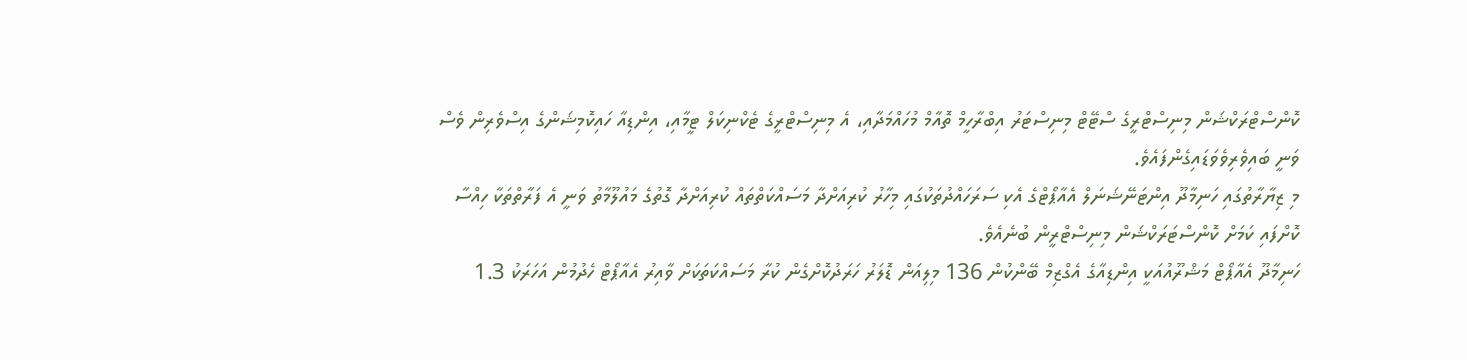ކޮންސްޓްރަކްޝަން މިނިސްޓްރީގެ ސްޓޭޓް މިނިސްޓަރު އިބްރާހީމް ތޮއާމް މުހައްމަދާއި، އެ މިނިސްޓްރީގެ ޓެކްނިކަލް ޓީމާއި، އިންޑިއާ ހައިކޮމިޝަންގެ އިސްވެރިން ވެސް ވަނީ ބައިވެރިވެވަޑައިގެންފައެވެ.
މި ޒިޔާރާތުގައި ހަނިމާދޫ އިންޓަނޭޝަނަލް އެއާޕޯޓްގެ އެކި ސަރަހައްދުތަކުގައި މިހާރު ކުރިއަށްދާ މަސައްކަތްތައް ކުރިއަށްދާ ގޮތުގެ މައުލޫމާތު ވަނީ އެ ފަރާތްތަކާ ހިއްސާ ކޮށްފައި ކަމަށް ކޮންސްޓަރަކްޝަން މިނިސްޓްރީން ބުނެއެވެ.
ހަނިމާދޫ އެއާޕޯޓް މަޝްރޫއުއަކީ އިންޑިއާގެ އެގްޒިމް ބޭންކުން 136 މިލިއަން ޑޮލަރު ހަރަދުކޮށްގެން ކުރާ މަސައްކަތަކަށް ވާއިރު އެއާޕޯޓް ހެދުމުން އަހަރަކު 1.3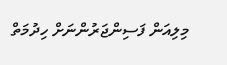މިލިއަން ފަސިންޖަރުންނަށް ހިދުމަތް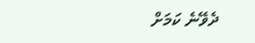ދެވޭނެ ކަމަށް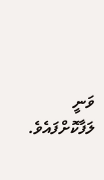ވަނީ ލަފާކޮށްފައެވެ.